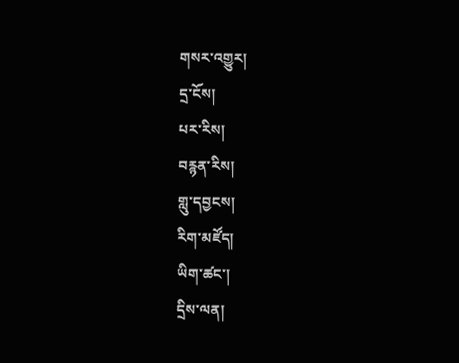གསར་འགྱུར།
དྲ་ངོས།
པར་རིས།
བརྙན་རིས།
གླུ་དབྱངས།
རིག་མཛོད།
ཡིག་ཚང་།
དྲིས་ལན།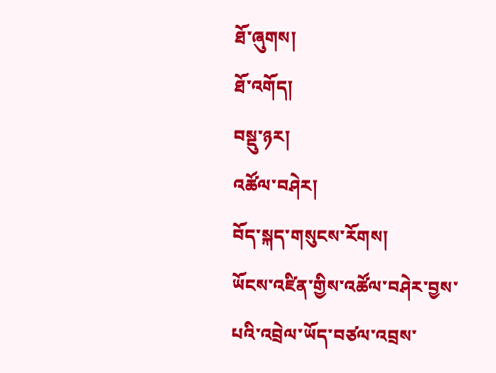ཐོ་ཞུགས།
ཐོ་འགོད།
བསྡུ་ཉར།
འཚོལ་བཤེར།
བོད་སྐད་གསུངས་རོགས།
ཡོངས་འཛིན་གྱིས་འཚོལ་བཤེར་བྱས་པའི་འབྲེལ་ཡོད་བཙལ་འབྲས་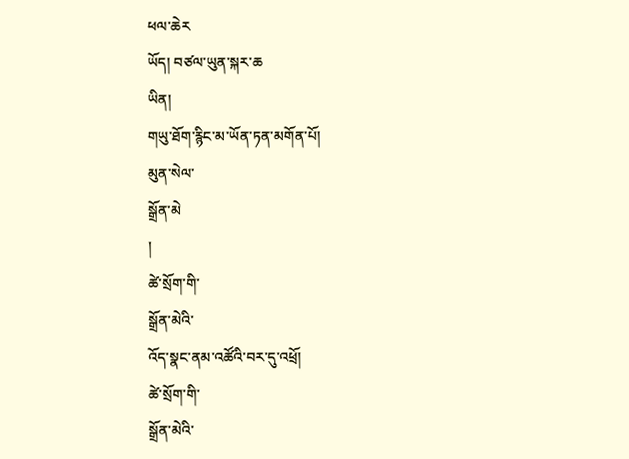ཕལ་ཆེར
ཡོད། བཙལ་ཡུན་སྐར་ཆ
ཡིན།
གཡུ་ཐོག་རྙིང་མ་ཡོན་ཏན་མགོན་པོ།
མུན་སེལ་
སྒྲོན་མེ
།
ཚེ་སྲོག་གི་
སྒྲོན་མེའི་
འོད་སྣང་ནམ་འཚོའི་བར་དུ་འཕྲོ།
ཚེ་སྲོག་གི་
སྒྲོན་མེའི་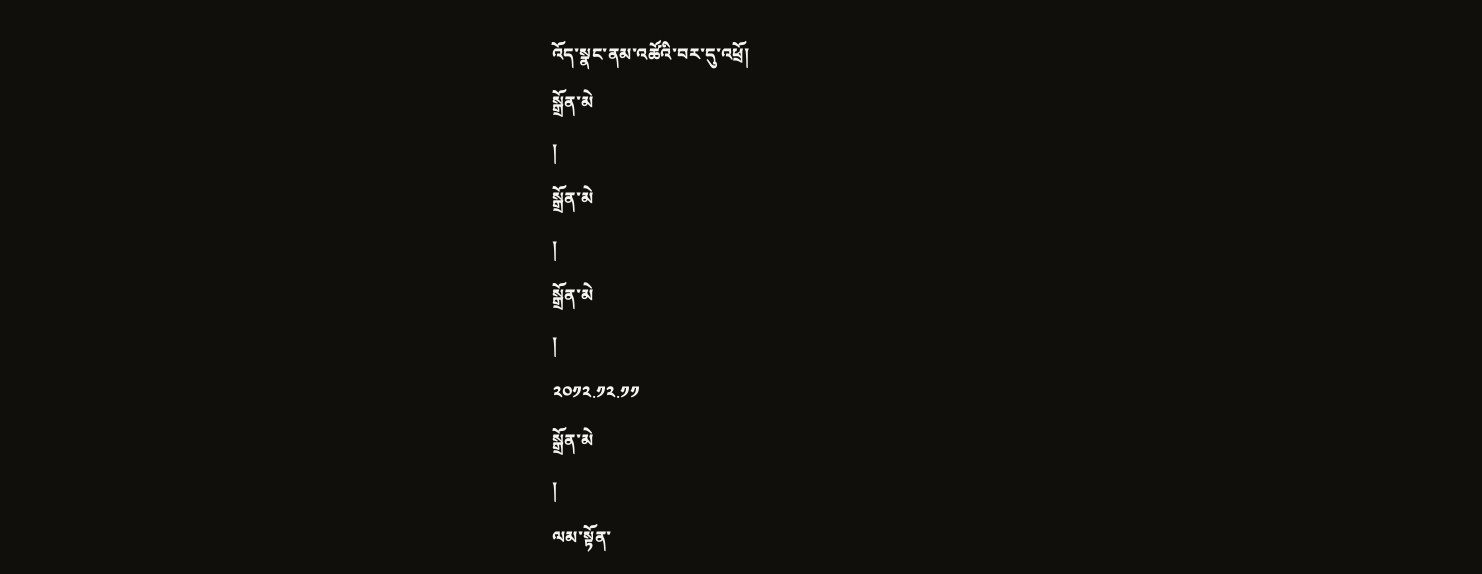འོད་སྣང་ནམ་འཚོའི་བར་དུ་འཕྲོ།
སྒྲོན་མེ
།
སྒྲོན་མེ
།
སྒྲོན་མེ
།
༢༠༡༢.༡༢.༡༡
སྒྲོན་མེ
།
ལམ་སྟོན་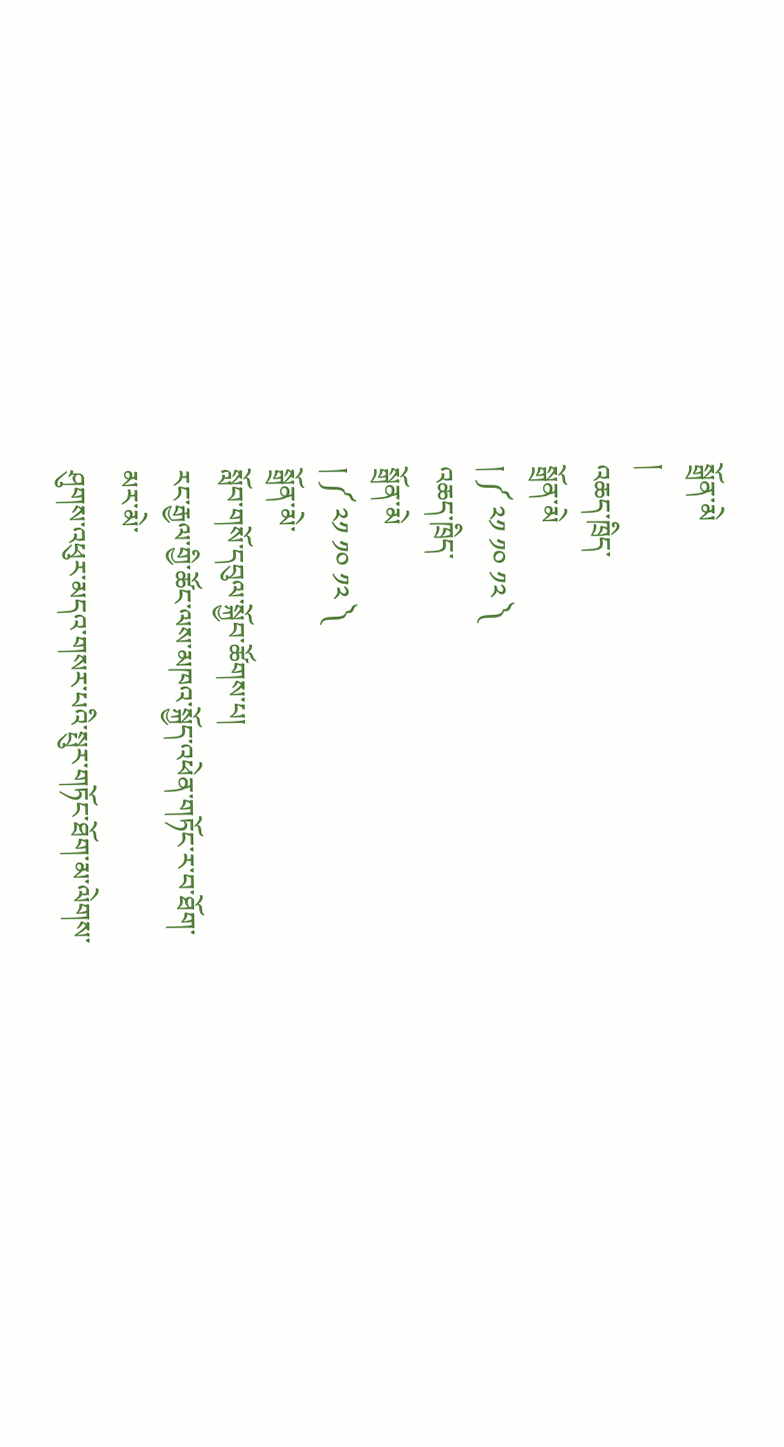སྒྲོན་མེ
།
འཆད་ཁྲིད་
སྒྲོན་མེ
། ༼ ༢༡ ༡༠ ༡༢ ༽
འཆད་ཁྲིད་
སྒྲོན་མེ
། ༼ ༢༡ ༡༠ ༡༢ ༽
སྒྲོན་མེ་
སློབ་གསོ་དབུལ་སྐྱོབ་ཚོགས་པ།
རང་རྒྱལ་གྱི་ཚོང་ལས་མཁའ་སྐྱོད་འཕེན་གཏོང་ར་བ་ཐོག་
མར་མེ་
ཤུགས་འཕུར་མདའ་གསར་པའི་སྤུར་གཏོང་ཐོག་མ་ལེགས་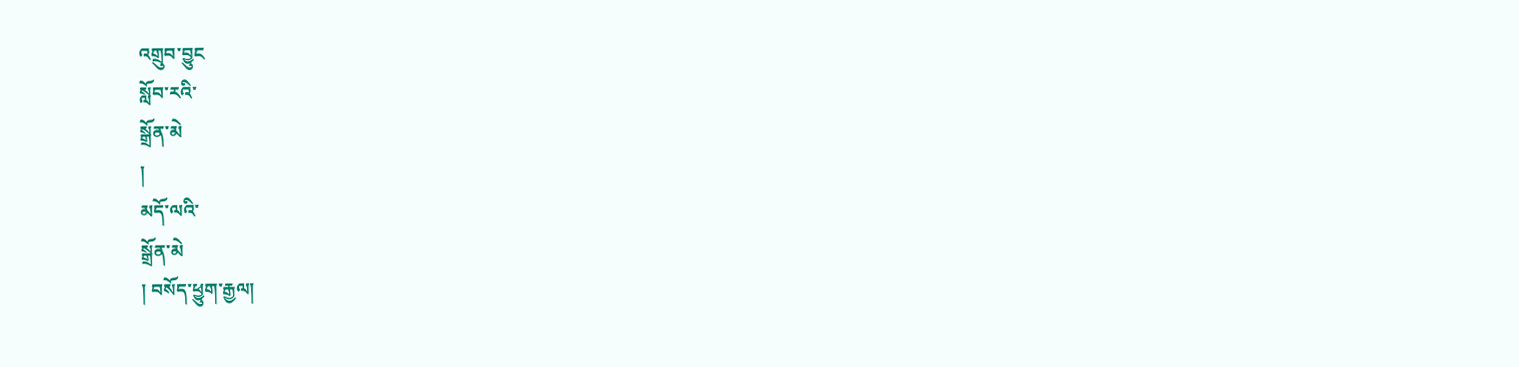འགྲུབ་བྱུང
སློབ་རའི་
སྒྲོན་མེ
།
མདོ་ལའི་
སྒྲོན་མེ
། བསོད་ཕྱུག་རྒྱལ།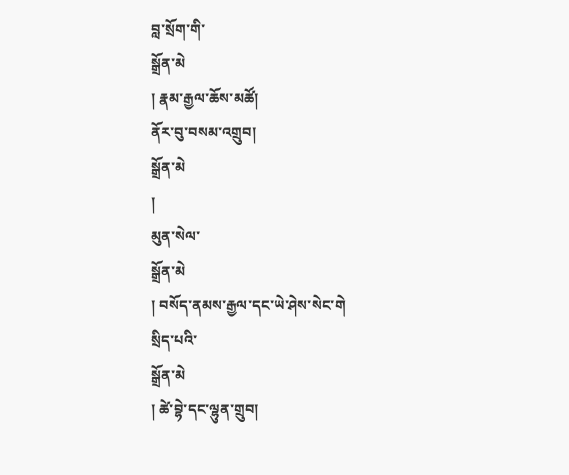བླ་སྲོག་གི་
སྒྲོན་མེ
། རྣམ་རྒྱལ་ཆོས་མཚོ།
ནོར་བུ་བསམ་འགྲུབ།
སྒྲོན་མེ
།
མུན་སེལ་
སྒྲོན་མེ
། བསོད་ནམས་རྒྱལ་དང་ཡེ་ཤེས་སེང་གེ
སྲིད་པའི་
སྒྲོན་མེ
། ཚེ་བྷེ་དང་ལྷུན་གྲུབ།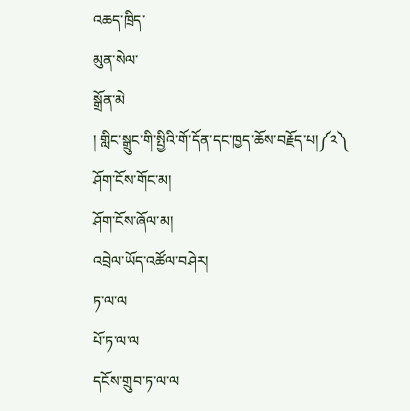འཆད་ཁྲིད་
མུན་སེལ་
སྒྲོན་མེ
། གླིང་སྒྲུང་གི་སྤྱིའི་གོ་དོན་དང་ཁྱད་ཆོས་བརྗོད་པ།༼༢༽
ཤོག་ངོས་གོང་མ།
ཤོག་ངོས་ཞོལ་མ།
འབྲེལ་ཡོད་འཚོལ་བཤེར།
ཏ་ལ་ལ
པོ་ཏ་ལ་ལ
དངོས་གྲུབ་ཏ་ལ་ལ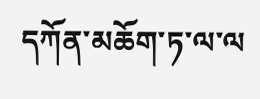དཀོན་མཆོག་ཏ་ལ་ལ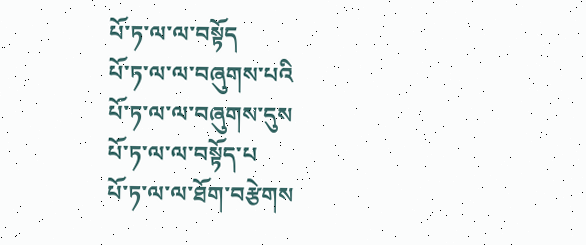པོ་ཏ་ལ་ལ་བསྟོད
པོ་ཏ་ལ་ལ་བཞུགས་པའི
པོ་ཏ་ལ་ལ་བཞུགས་དུས
པོ་ཏ་ལ་ལ་བསྟོད་པ
པོ་ཏ་ལ་ལ་ཐོག་བརྩེགས